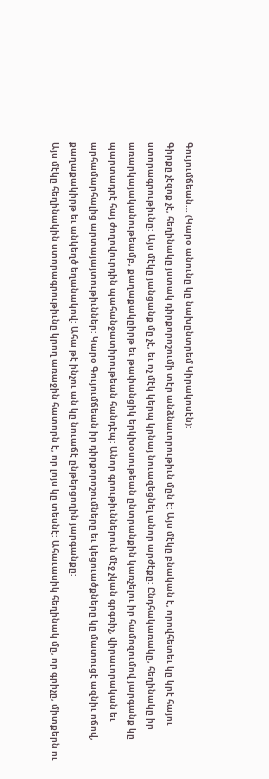Գույումճեան… (Կարօ անունը կը նախընտրեմ Կիրակոսէն):
Գիրքը չէզոք չէ, հեղինակը յստակ դիրքորոշումի տէր անձնաւորութիւն մըն է: Այս մէկը բնական է, որովհետեւ կը կրէ հայու ստորագրութիւնը: Այս մէկը յանցանք մը չէ, եւ ոչ մէկ կերպ կրնայ նուազեցնել անոր արժէքը: Ընդհակառակը, հեղինակը իր առարկայականութեամբ, քաղաքակըիրթ եւ թափանցիկ երկխօսութեան ընտրանքին կառչելու իր համոզումով յարգանք կը պարտադրէ հայ ժողովուրդին պահանջատիրութեան հանդէպ: Անոր գրութիւններուն մէջ չկան գրգռիչ, վիրաւորական եւ արհամարհալից արտայայտութիւններ: Կարօ Գույումճեան իր դիրքորոշումները եւ կեցուածքները կը մատուցէ ազնիւ ոճով, քաղաքակիրթ եւ անկեղծ եղանակով: Ահա թէ ինչու ան կը նուաճէ ընթերցողին յարգանքը:
Այս մէկը հեղինակին ստորագրութիւնը կրող առաջին հատորն է, որ լոյս կը տեսնէ: Ահաւասիկ հեղինակ մը, որ գրիչը, միտքերն ու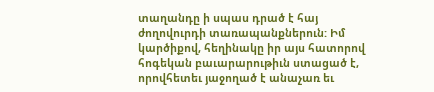տաղանդը ի սպաս դրած է հայ ժողովուրդի տառապանքներուն: Իմ կարծիքով, հեղինակը իր այս հատորով հոգեկան բաւարարութիւն ստացած է, որովհետեւ յաջողած է անաչառ եւ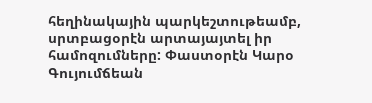հեղինակային պարկեշտութեամբ, սրտբացօրէն արտայայտել իր համոզումները: Փաստօրէն Կարօ Գույումճեան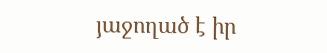յաջողած է իր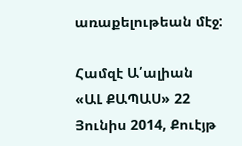առաքելութեան մէջ:

Համզէ Ա՛ալիան
«ԱԼ ՔԱՊԱՍ» 22 Յունիս 2014, Քուէյթ